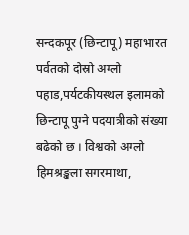सन्दकपूर (छिन्टापू) महाभारत पर्वतको दोस्रो अग्लो पहाड,पर्यटकीयस्थल इलामको छिन्टापू पुग्ने पदयात्रीको संख्या बढेको छ । विश्वको अग्लो हिमश्रङ्खला सगरमाथा,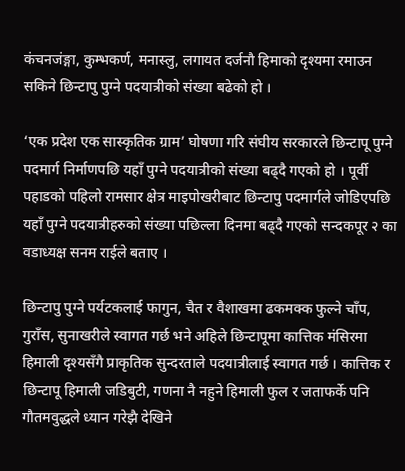कंचनजंङ्गा, कुम्भकर्ण, मनास्लु, लगायत दर्जनौ हिमाको दृश्यमा रमाउन सकिने छिन्टापु पुग्ने पदयात्रीको संख्या बढेको हो ।

‘एक प्रदेश एक सास्कृतिक ग्राम’ घोषणा गरि संघीय सरकारले छिन्टापू पुग्ने पदमार्ग निर्माणपछि यहाँ पुग्ने पदयात्रीको संख्या बढ्दै गएको हो । पूर्वी पहाडको पहिलो रामसार क्षेत्र माइपोखरीबाट छिन्टापु पदमार्गले जोडिएपछि यहाँ पुग्ने पदयात्रीहरुको संख्या पछिल्ला दिनमा बढ्दै गएको सन्दकपूर २ का वडाध्यक्ष सनम राईले बताए ।

छिन्टापु पुग्ने पर्यटकलाई फागुन, चैत र वैशाखमा ढकमक्क फुल्ने चाँप, गुराँस, सुनाखरीले स्वागत गर्छ भने अहिले छिन्टापूमा कात्तिक मंसिरमा हिमाली दृश्यसँगै प्राकृतिक सुन्दरताले पदयात्रीलाई स्वागत गर्छ । कात्तिक र छिन्टापू हिमाली जडिबुटी, गणना नै नहुने हिमाली फुल र जताफर्के पनि गौतमवुद्धले ध्यान गरेझै देखिने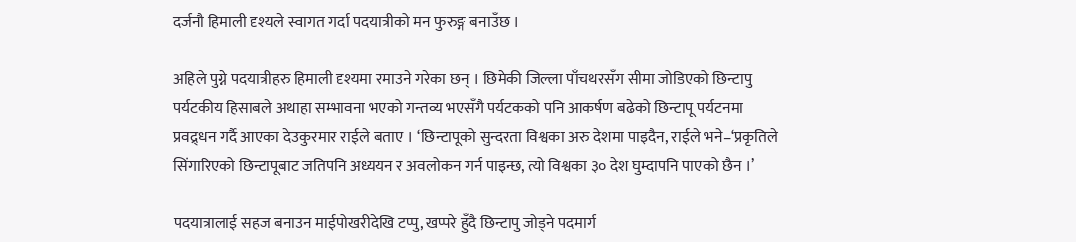दर्जनौ हिमाली दृश्यले स्वागत गर्दा पदयात्रीको मन फुरुङ्ग बनाउँछ ।

अहिले पुग्ने पदयात्रीहरु हिमाली दृश्यमा रमाउने गरेका छन् । छिमेकी जिल्ला पाँचथरसँग सीमा जोडिएको छिन्टापु पर्यटकीय हिसाबले अथाहा सम्भावना भएको गन्तव्य भएसँगै पर्यटकको पनि आकर्षण बढेको छिन्टापू पर्यटनमा प्रवद्र्धन गर्दै आएका देउकुरमार राईले बताए । ‘छिन्टापूको सुन्दरता विश्वका अरु देशमा पाइदैन, राईले भने–‘प्रकृतिले सिंगारिएको छिन्टापूबाट जतिपनि अध्ययन र अवलोकन गर्न पाइन्छ, त्यो विश्वका ३० देश घुम्दापनि पाएको छैन ।’

पदयात्रालाई सहज बनाउन माईपोखरीदेखि टप्पु, खप्परे हुँदै छिन्टापु जोड्ने पदमार्ग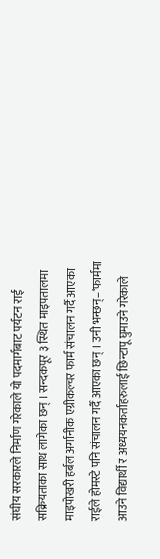संघीय सरकारले निर्माण गरेकाले यो पदमार्गबाट पर्यटन राई सक्रियताका साथ लागेका छन् । सन्दकपूर ३ स्थित माइपतालमा माइपोखरी हर्बल अर्गानीक एग्रीकल्चर फार्म संचालन गर्दै आएका राईले होमस्टे पनि संचालन गर्दै आएका छन् । उनी भन्छन्–‘फार्ममा आउने विद्यार्थी र अध्ययनकर्ताहरुलाई छिन्टापू घुमाउने गरेकाले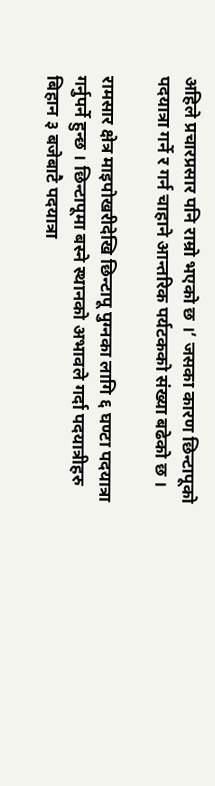अहिले प्रचारप्रसार पनि राम्रो भएको छ ।’ जसका कारण छिन्टापूको पदयात्रा गर्ने र गर्न चाहाने आन्तरिक पर्यटकको संख्या बढेको छ ।

रामसार क्षेत्र माइपोखरीदेखि छिन्टापू पुग्नका लागि ६ घण्टा पदयात्रा गर्नुपर्ने हुन्छ । छिन्टापूमा बस्ने स्थानको अभावले गर्दा पदयात्रीहरु बिहान ३ बजेबाटै पदयात्रा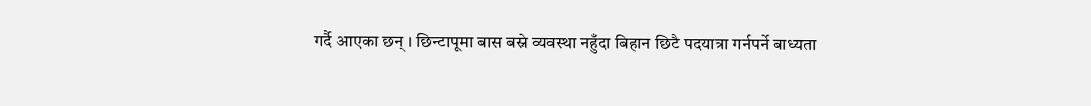गर्दै आएका छन् । छिन्टापूमा बास बस्ने व्यवस्था नहुँदा बिहान छिटै पदयात्रा गर्नपर्ने बाध्यता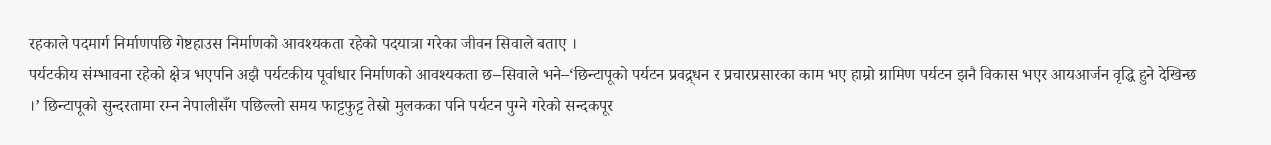रहकाले पदमार्ग निर्माणपछि गेष्टहाउस निर्माणको आवश्यकता रहेको पदयात्रा गरेका जीवन सिवाले बताए ।
पर्यटकीय संम्भावना रहेको क्षेत्र भएपनि अझै पर्यटकीय पूर्वाधार निर्माणको आवश्यकता छ–सिवाले भने–‘छिन्टापूको पर्यटन प्रवद्र्धन र प्रचारप्रसारका काम भए हाम्रो ग्रामिण पर्यटन झनै विकास भएर आयआर्जन वृद्धि हुने देखिन्छ ।’ छिन्टापूको सुन्दरतामा रम्न नेपालीसँग पछिल्लो समय फाट्टफुट्ट तेस्रो मुलकका पनि पर्यटन पुग्ने गरेको सन्दकपूर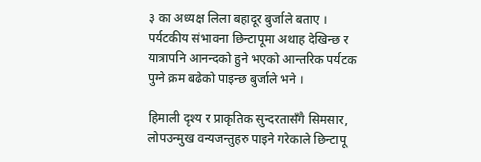३ का अध्यक्ष लिला बहादूर बुर्जाले बताए । पर्यटकीय संभावना छिन्टापूमा अथाह देखिन्छ र यात्रापनि आनन्दको हुने भएको आन्तरिक पर्यटक पुग्ने क्रम बढेको पाइन्छ बुर्जाले भने ।

हिमाली दृश्य र प्राकृतिक सुन्दरतासँगै सिमसार, लोपउन्मुख वन्यजन्तुहरु पाइने गरेकाले छिन्टापू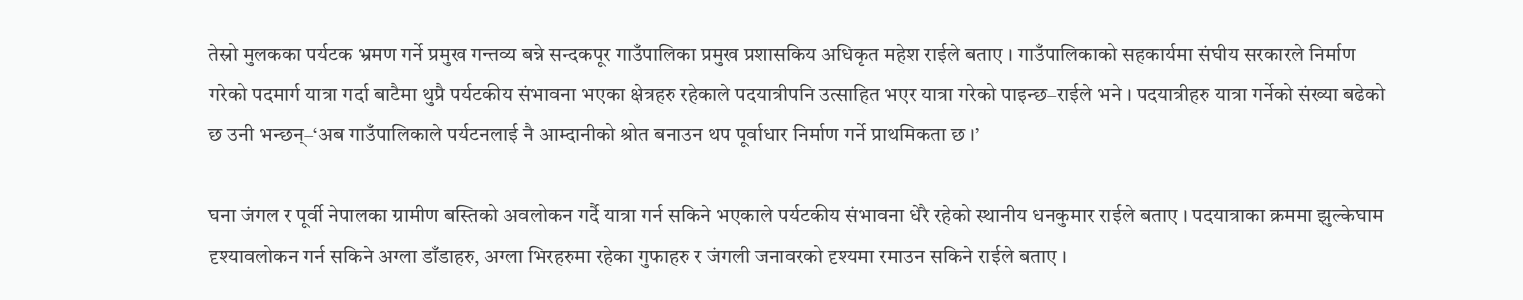तेस्रो मुलकका पर्यटक भ्रमण गर्ने प्रमुख गन्तव्य बन्ने सन्दकपूर गाउँपालिका प्रमुख प्रशासकिय अधिकृत महेश राईले बताए । गाउँपालिकाको सहकार्यमा संघीय सरकारले निर्माण गरेको पदमार्ग यात्रा गर्दा बाटैमा थुप्रै पर्यटकीय संभावना भएका क्षेत्रहरु रहेकाले पदयात्रीपनि उत्साहित भएर यात्रा गरेको पाइन्छ–राईले भने । पदयात्रीहरु यात्रा गर्नेको संख्या बढेको छ उनी भन्छन्–‘अब गाउँपालिकाले पर्यटनलाई नै आम्दानीको श्रोत बनाउन थप पूर्वाधार निर्माण गर्ने प्राथमिकता छ ।’

घना जंगल र पूर्वी नेपालका ग्रामीण बस्तिको अवलोकन गर्दै यात्रा गर्न सकिने भएकाले पर्यटकीय संभावना धेरै रहेको स्थानीय धनकुमार राईले बताए । पदयात्राका क्रममा झुल्केघाम दृश्यावलोकन गर्न सकिने अग्ला डाँडाहरु, अग्ला भिरहरुमा रहेका गुफाहरु र जंगली जनावरको दृश्यमा रमाउन सकिने राईले बताए ।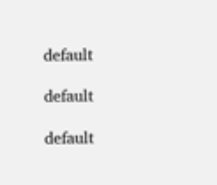default

default

default